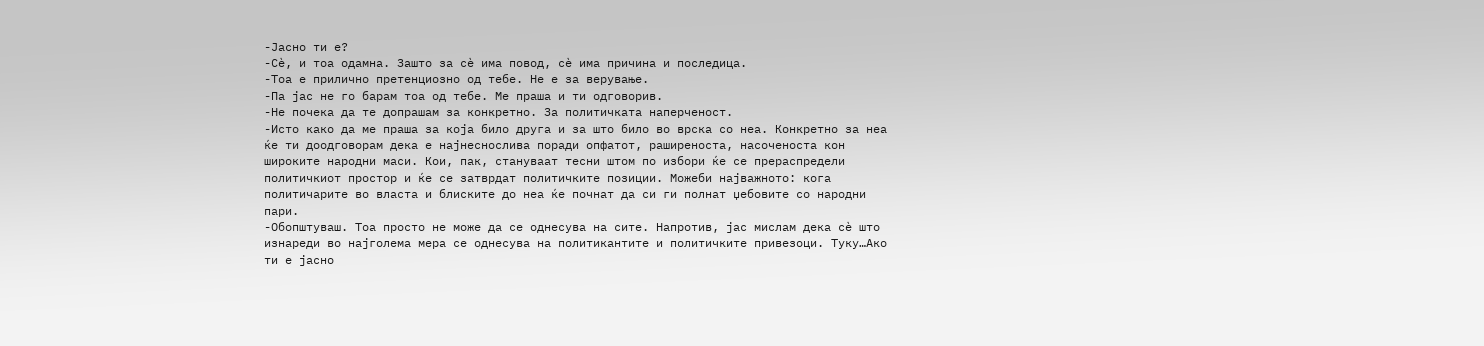-Јасно ти е?
-Сè, и тоа одамна. Зашто за сè има повод, сè има причина и последица.
-Тоа е прилично претенциозно од тебе. Не е за верување.
-Па јас не го барам тоа од тебе. Ме праша и ти одговорив.
-Не почека да те допрашам за конкретно. За политичката наперченост.
-Исто како да ме праша за која било друга и за што било во врска со неа. Конкретно за неа ќе ти доодговорам дека е најнеснослива поради опфатот, раширеноста, насоченоста кон широките народни маси. Кои, пак, стануваат тесни штом по избори ќе се прераспредели политичкиот простор и ќе се затврдат политичките позиции. Можеби најважното: кога политичарите во власта и блиските до неа ќе почнат да си ги полнат џебовите со народни пари.
-Обопштуваш. Тоа просто не може да се однесува на сите. Напротив, јас мислам дека сè што изнареди во најголема мера се однесува на политикантите и политичките привезоци. Туку…Ако ти е јасно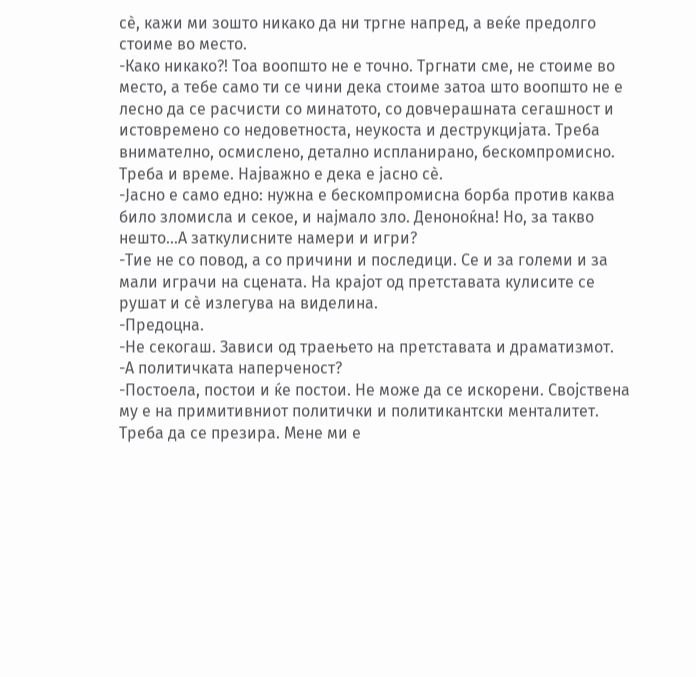сè, кажи ми зошто никако да ни тргне напред, а веќе предолго стоиме во место.
-Како никако?! Тоа воопшто не е точно. Тргнати сме, не стоиме во место, а тебе само ти се чини дека стоиме затоа што воопшто не е лесно да се расчисти со минатото, со довчерашната сегашност и истовремено со недоветноста, неукоста и деструкцијата. Треба внимателно, осмислено, детално испланирано, бескомпромисно. Треба и време. Најважно е дека е јасно сè.
-Јасно е само едно: нужна е бескомпромисна борба против каква било зломисла и секое, и најмало зло. Деноноќна! Но, за такво нешто…А заткулисните намери и игри?
-Тие не со повод, а со причини и последици. Се и за големи и за мали играчи на сцената. На крајот од претставата кулисите се рушат и сè излегува на виделина.
-Предоцна.
-Не секогаш. Зависи од траењето на претставата и драматизмот.
-А политичката наперченост?
-Постоела, постои и ќе постои. Не може да се искорени. Својствена му е на примитивниот политички и политикантски менталитет. Треба да се презира. Мене ми е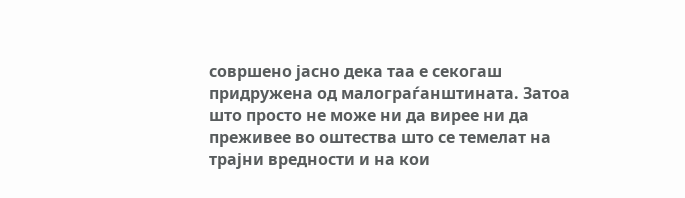совршено јасно дека таа е секогаш придружена од малограѓанштината. Затоа што просто не може ни да вирее ни да преживее во оштества што се темелат на трајни вредности и на кои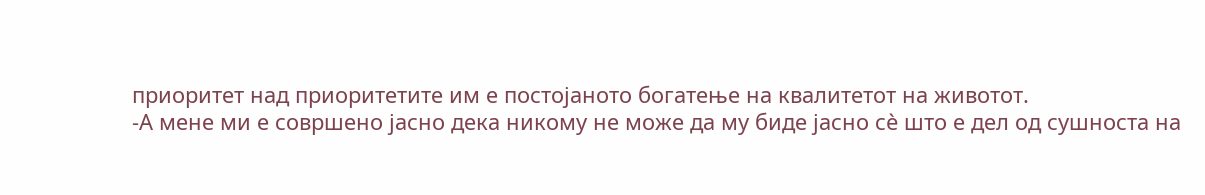приоритет над приоритетите им е постојаното богатење на квалитетот на животот.
-А мене ми е совршено јасно дека никому не може да му биде јасно сè што е дел од сушноста на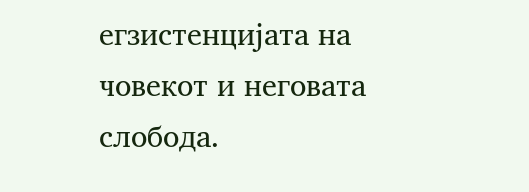егзистенцијата на човекот и неговата слобода.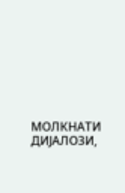МОЛКНАТИ ДИЈАЛОЗИ,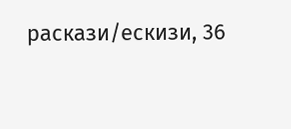раскази/ескизи, 36